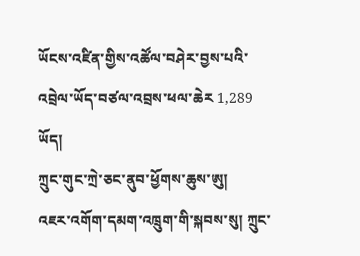ཡོངས་འཛིན་གྱིས་འཚོལ་བཤེར་བྱས་པའི་འབྲེལ་ཡོད་བཙལ་འབྲས་ཕལ་ཆེར 1,289 ཡོད།
ཀྲུང་གུང་ཀྲེ་ཅང་ནུབ་ཕྱོགས་ཆུས་ཨུ།
འཇར་འགོག་དམག་འཁྲུག་གི་སྐབས་སུ། ཀྲུང་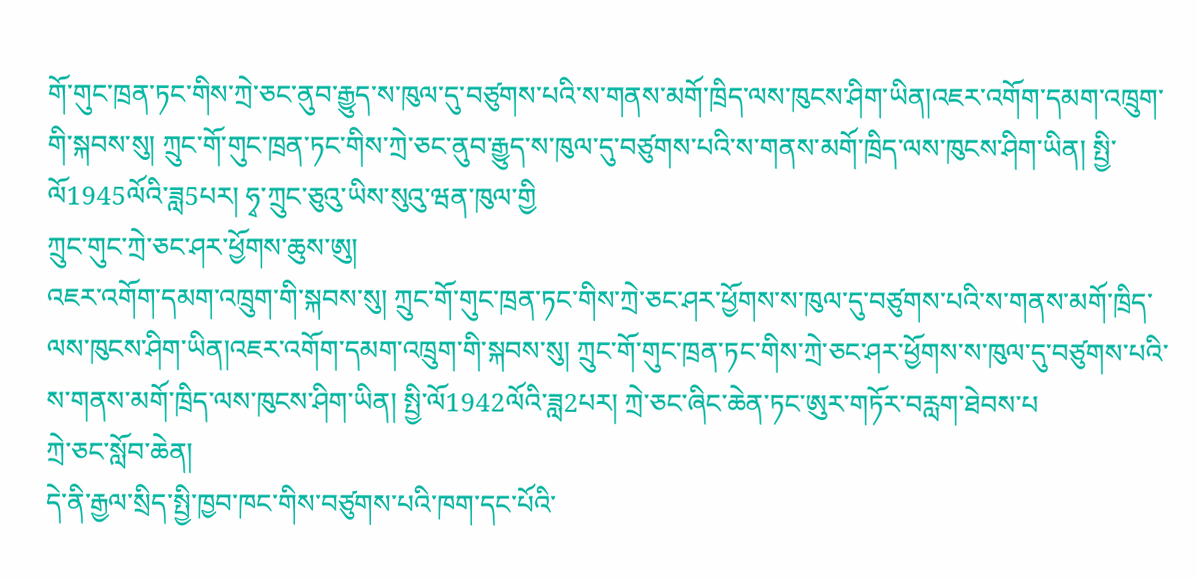གོ་གུང་ཁྲན་ཏང་གིས་ཀྲེ་ཅང་ནུབ་རྒྱུད་ས་ཁུལ་དུ་བཙུགས་པའི་ས་གནས་མགོ་ཁྲིད་ལས་ཁུངས་ཤིག་ཡིན།འཇར་འགོག་དམག་འཁྲུག་གི་སྐབས་སུ། ཀྲུང་གོ་གུང་ཁྲན་ཏང་གིས་ཀྲེ་ཅང་ནུབ་རྒྱུད་ས་ཁུལ་དུ་བཙུགས་པའི་ས་གནས་མགོ་ཁྲིད་ལས་ཁུངས་ཤིག་ཡིན། སྤྱི་ལོ1945ལོའི་ཟླ5པར། ཧྭ་ཀྲུང་ཅུའུ་ཡིས་སུའུ་ཝན་ཁུལ་གྱི
ཀྲུང་གུང་ཀྲེ་ཅང་ཤར་ཕྱོགས་ཆུས་ཨུ།
འཇར་འགོག་དམག་འཁྲུག་གི་སྐབས་སུ། ཀྲུང་གོ་གུང་ཁྲན་ཏང་གིས་ཀྲེ་ཅང་ཤར་ཕྱོགས་ས་ཁུལ་དུ་བཙུགས་པའི་ས་གནས་མགོ་ཁྲིད་ལས་ཁུངས་ཤིག་ཡིན།འཇར་འགོག་དམག་འཁྲུག་གི་སྐབས་སུ། ཀྲུང་གོ་གུང་ཁྲན་ཏང་གིས་ཀྲེ་ཅང་ཤར་ཕྱོགས་ས་ཁུལ་དུ་བཙུགས་པའི་ས་གནས་མགོ་ཁྲིད་ལས་ཁུངས་ཤིག་ཡིན། སྤྱི་ལོ1942ལོའི་ཟླ2པར། ཀྲེ་ཅང་ཞིང་ཆེན་ཏང་ཨུར་གཏོར་བརླག་ཐེབས་པ
ཀྲེ་ཅང་སློབ་ཆེན།
དེ་ནི་རྒྱལ་སྲིད་སྤྱི་ཁྱབ་ཁང་གིས་བཙུགས་པའི་ཁག་དང་པོའི་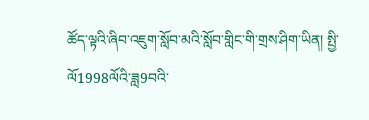ཚོད་ལྟའི་ཞིབ་འཇུག་སློབ་མའི་སློབ་གླིང་གི་གྲས་ཤིག་ཡིན། སྤྱི་ལོ1998ལོའི་ཟླ9བའི་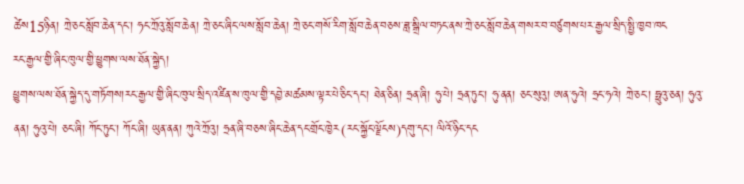ཚེས15ཉིན། ཀྲེ་ཅང་སློབ་ཆེན་དང་། ཧང་ཀྲོའུ་སློབ་ཆེན། ཀྲེ་ཅང་ཞིང་ལས་སློབ་ཆེན། ཀྲེ་ཅང་གསོ་རིག་སློབ་ཆེན་བཅས་ཟླ་སྒྲིལ་བཏང་ནས་ཀྲེ་ཅང་སློབ་ཆེན་གསར་བ་བཙུགས་པར་རྒྱལ་སྲིད་སྤྱི་ཁྱབ་ཁང
རང་རྒྱལ་གྱི་ཞིང་ཁུལ་གྱི་ཕྱུགས་ལས་ཐོན་སྐྱེད།
ཕྱུགས་ལས་ཐོན་སྐྱེད་དུ་གཏོགས།རང་རྒྱལ་གྱི་ཞིང་ཁུལ་སྲིད་འཛིན་ས་ཁུལ་གྱི་དབྱེ་མཚམས་ལྟར་པེ་ཅིང་དང་། ཐེན་ཅིན། ཧྲན་ཞི། ཧུ་པེ། ཧྲན་ཏུང་། ཧུ་ནན། ཅང་སུའུ། ཨན་ཧུའེ། ཧྲང་ཧའེ། ཀྲེ་ཅང་། ཧྥུའུ་ཅན། ཧུའུ་ནན། ཧུའུ་པེ། ཅང་ཞི། ཀོང་ཏུང་། ཀོང་ཞི། ཡུན་ནན། ཀུའེ་ཀྲོའུ། ཧྲན་ཞི་བཅས་ཞིང་ཆེན་དང་གྲོང་ཁྱེར(རང་སྐྱོང་ལྗོངས)དགུ་དང་། ལིའོ་ཉིང་དང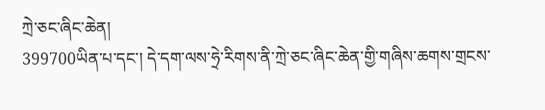ཀྲེ་ཅང་ཞིང་ཆེན།
399700ཡིན་པ་དང་། དེ་དག་ལས་ཧྲེ་རིགས་ནི་ཀྲེ་ཅང་ཞིང་ཆེན་གྱི་གཞིས་ཆགས་གྲངས་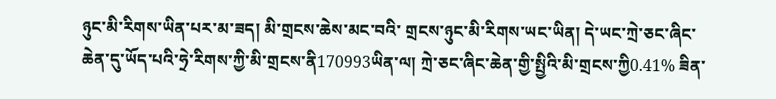ཉུང་མི་རིགས་ཡིན་པར་མ་ཟད། མི་གྲངས་ཆེས་མང་བའི་ གྲངས་ཉུང་མི་རིགས་ཡང་ཡིན། དེ་ཡང་ཀྲེ་ཅང་ཞིང་ཆེན་དུ་ཡོད་པའི་ཧྲེ་རིགས་ཀྱི་མི་གྲངས་ནི170993ཡིན་ལ། ཀྲེ་ཅང་ཞིང་ཆེན་གྱི་སྤྱིའི་མི་གྲངས་ཀྱི0.41% ཟིན་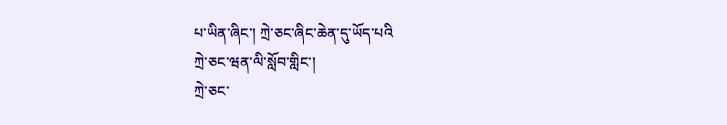པ་ཡིན་ཞིང་། ཀྲེ་ཅང་ཞིང་ཆེན་དུ་ཡོད་པའི
ཀྲེ་ཅང་ཝན་ལི་སློབ་གླིང་།
ཀྲེ་ཅང་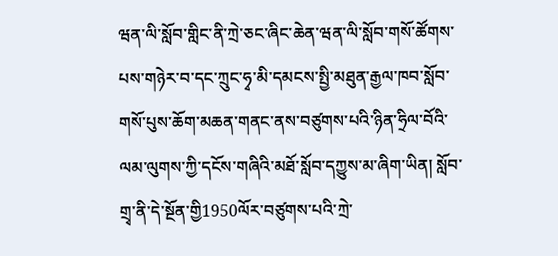ཝན་ལི་སློབ་གླིང་ནི་ཀྲེ་ཅང་ཞིང་ཆེན་ཝན་ལི་སློབ་གསོ་ཚོགས་པས་གཉེར་བ་དང་ཀྲུང་ཧྭ་མི་དམངས་སྤྱི་མཐུན་རྒྱལ་ཁབ་སློབ་གསོ་པུས་ཆོག་མཆན་གནང་ནས་བཙུགས་པའི་ཉིན་ཧྲིལ་བོའི་ལམ་ལུགས་ཀྱི་དངོས་གཞིའི་མཐོ་སློབ་དཀྱུས་མ་ཞིག་ཡིན། སློབ་གྲྭ་ནི་དེ་སྔོན་གྱི1950ལོར་བཙུགས་པའི་ཀྲེ་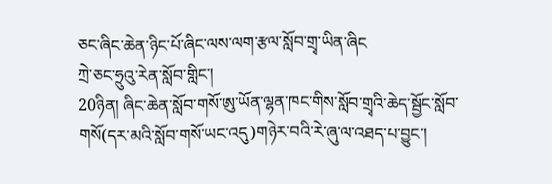ཅང་ཞིང་ཆེན་ཉིང་པོ་ཞིང་ལས་ལག་རྩལ་སློབ་གྲྭ་ཡིན་ཞིང
ཀྲེ་ཅང་ཧྲུའུ་རེན་སློབ་གླིང་།
20ཉིན། ཞིང་ཆེན་སློབ་གསོ་ཨུ་ཡོན་ལྷན་ཁང་གིས་སློབ་གྲྭའི་ཆེད་སྦྱོང་སློབ་གསོ(དར་མའི་སློབ་གསོ་ཡང་འདུ)གཉེར་བའི་རེ་ཞུ་ལ་འཐད་པ་བྱུང་།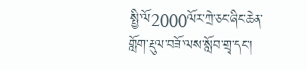སྤྱི་ལོ2000ལོར་ཀྲེ་ཅང་ཞིང་ཆེན་གློག་རྡུལ་བཟོ་ལས་སློབ་གྲྭ་དང་།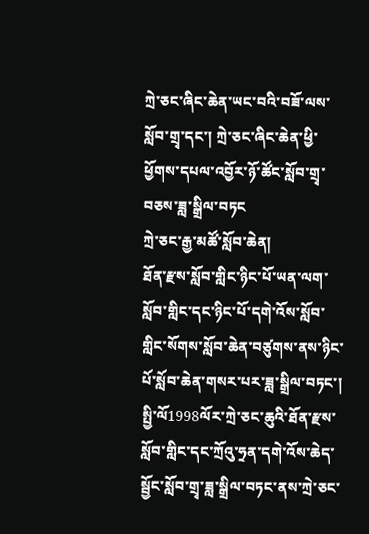ཀྲེ་ཅང་ཞིང་ཆེན་ཡང་བའི་བཟོ་ལས་སློབ་གྲྭ་དང་། ཀྲེ་ཅང་ཞིང་ཆེན་ཕྱི་ཕྱོགས་དཔལ་འབྱོར་ཉོ་ཚོང་སློབ་གྲྭ་བཅས་ཟླ་སྒྲིལ་བཏང
ཀྲེ་ཅང་རྒྱ་མཚོ་སློབ་ཆེན།
ཐོན་རྫས་སློབ་གླིང་ཉིང་པོ་ཡན་ལག་སློབ་གླིང་དང་ཉིང་པོ་དགེ་འོས་སློབ་གླིང་སོགས་སློབ་ཆེན་བཙུགས་ནས་ཉིང་པོ་སློབ་ཆེན་གསར་པར་ཟླ་སྒྲིལ་བཏང་། སྤྱི་ལོ1998ལོར་ཀྲེ་ཅང་ཆུའི་ཐོན་རྫས་སློབ་གླིང་དང་ཀྲོའུ་ཧྲན་དགེ་འོས་ཆེད་སྦྱོང་སློབ་གྲྭ་ཟླ་སྒྲིལ་བཏང་ནས་ཀྲེ་ཅང་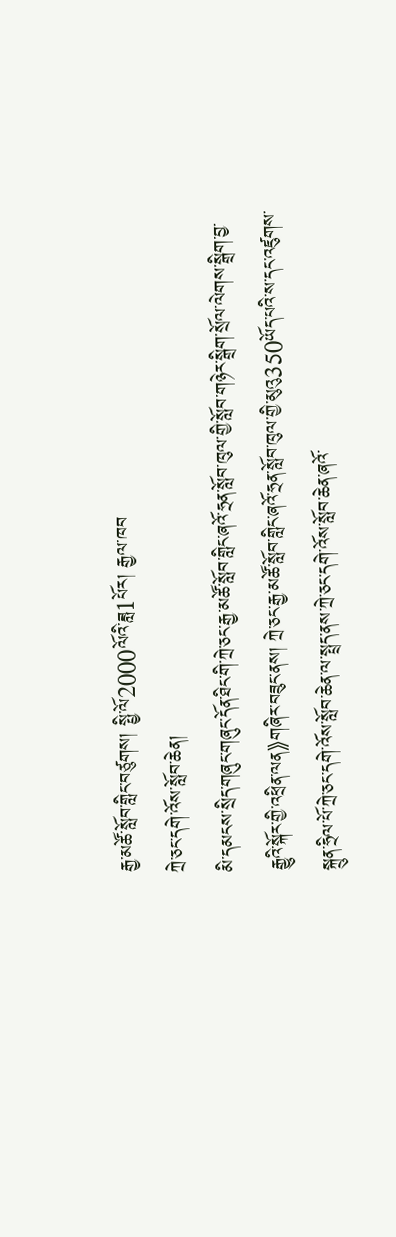རྒྱ་མཚོ་སློབ་གླིང་བཙུགས། སྤྱི་ལོ2000ལོའི་ཟླ1པོར། རྒྱལ་ཁབ
ཀྲེ་ཅང་དགེ་འོས་སློབ་ཆེན།
མི་དམངས་སྲིད་གཞུང་གཞུང་དོན་ཐིང་གི་ཀྲེ་ཅང་རྒྱ་མཚོ་སློབ་གླིང་ཞའོ་ཧྲན་སློབ་ཁུལ་གྱི་སློབ་གཉེར་སྒྲིག་སྲོལ་ལེགས་སྒྲིག་བྱ་རྒྱུའི་སྐོར་གྱི་འཕྲིན་ལན》གཞིར་བཟུང་ནས། ཀྲེ་ཅང་རྒྱ་མཚོ་སློབ་གླིང་ཞའོ་ཧྲན་སློབ་ཁུལ་གྱི་མུའུ350ཡོད་པའི་ས་དང་འཛུགས་སྐྲུན་ཧྲིལ་པོ་ཀྲེ་ཅང་དགེ་འོས་སློབ་ཆེན་ལ་སྤྲད་ནས་ཀྲེ་ཅང་དགེ་འོས་སློབ་ཆེན་ཞའོ་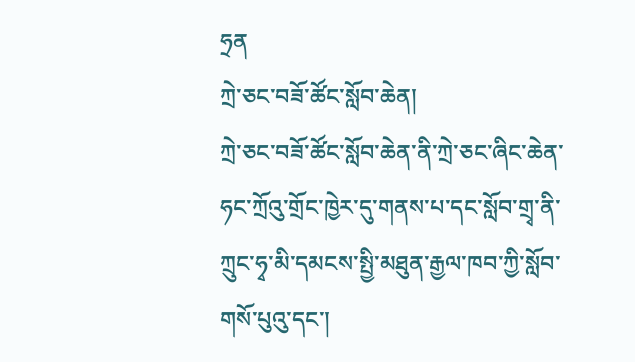ཧྲན
ཀྲེ་ཅང་བཟོ་ཚོང་སློབ་ཆེན།
ཀྲེ་ཅང་བཟོ་ཚོང་སློབ་ཆེན་ནི་ཀྲེ་ཅང་ཞིང་ཆེན་ཧང་ཀྲོའུ་གྲོང་ཁྱེར་དུ་གནས་པ་དང་སློབ་གྲྭ་ནི་ཀྲུང་ཧྭ་མི་དམངས་སྤྱི་མཐུན་རྒྱལ་ཁབ་ཀྱི་སློབ་གསོ་པུའུ་དང་།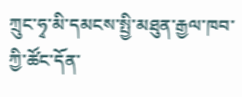ཀྲུང་ཧྭ་མི་དམངས་སྤྱི་མཐུན་རྒྱལ་ཁབ་ཀྱི་ཚོང་དོན་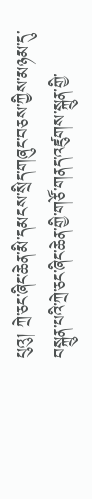པུའུ། ཀྲེ་ཅང་ཞིང་ཆེན་མི་དམངས་སྲིད་གཞུང་བཅས་ཀྱིས་མཉམ་དུ་བསྐྲུན་པའི་ཀྲེ་ཅང་ཞིང་ཆེན་གྱི་གཙོ་གནད་འཛུགས་སྐྲུན་གྱི་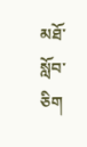མཐོ་སློབ་ཅིག